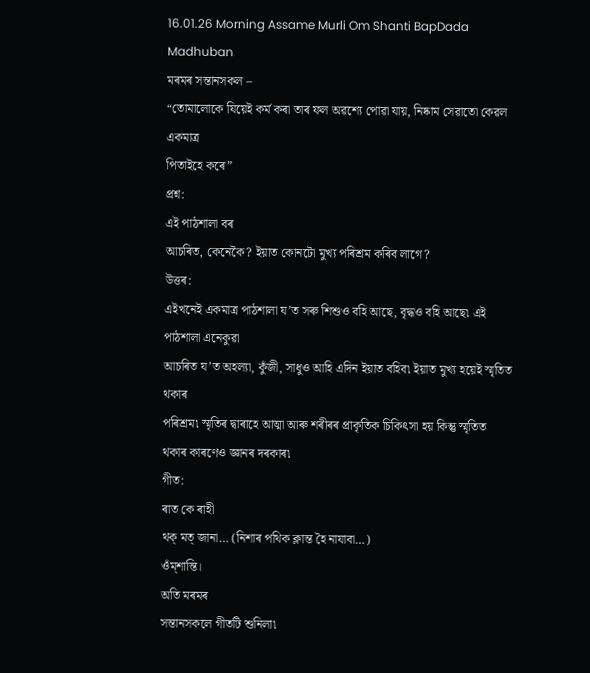16.01.26 Morning Assame Murli Om Shanti BapDada Madhuban
মৰমৰ সন্তানসকল –
“তোমালোকে যিয়েই কর্ম কৰা তাৰ ফল অৱশ্যে পোৱা যায়, নিষ্কাম সেৱাতো কেৱল একমাত্ৰ
পিতাইহে কৰে”
প্ৰশ্ন:
এই পাঠশালা বৰ
আচৰিত, কেনেকৈ? ইয়াত কোনটো মুখ্য পৰিশ্ৰম কৰিব লাগে?
উত্তৰ:
এইখনেই একমাত্ৰ পাঠশালা য’ত সৰু শিশুও বহি আছে, বৃদ্ধও বহি আছে৷ এই পাঠশালা এনেকুৱা
আচৰিত য’ত অহল্যা, কুঁজী, সাধুও আহি এদিন ইয়াত বহিব৷ ইয়াত মুখ্য হয়েই স্মৃতিত থকাৰ
পৰিশ্ৰম৷ স্মৃতিৰ দ্বাৰাহে আত্মা আৰু শৰীৰৰ প্ৰাকৃতিক চিকিৎসা হয় কিন্তু স্মৃতিত
থকাৰ কাৰণেও জ্ঞানৰ দৰকাৰ৷
গীত:
ৰাত কে ৰাহী
থক্ মত্ জানা… (নিশাৰ পথিক ক্লান্ত হৈ নাযাবা…)
ওঁম্শান্তি।
অতি মৰমৰ
সন্তানসকলে গীতটি শুনিলা৷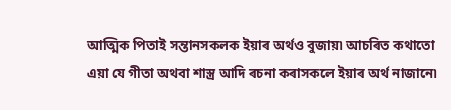আত্মিক পিতাই সন্তানসকলক ইয়াৰ অর্থও বুজায়৷ আচৰিত কথাতো
এয়া যে গীতা অথবা শাস্ত্ৰ আদি ৰচনা কৰাসকলে ইয়াৰ অর্থ নাজানে৷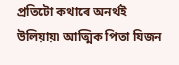প্ৰতিটো কথাৰে অনর্থই
উলিয়ায়৷ আত্মিক পিতা যিজন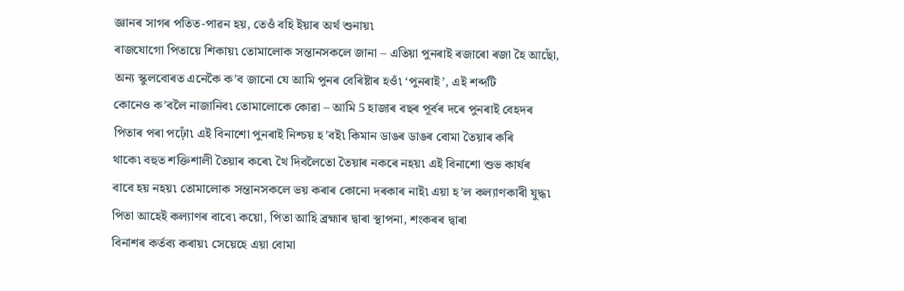জ্ঞানৰ সাগৰ পতিত-পাৱন হয়, তেওঁ বহি ইয়াৰ অর্থ শুনায়৷
ৰাজযোগো পিতায়ে শিকায়৷ তোমালোক সন্তানসকলে জানা – এতিয়া পুনৰাই ৰজাৰো ৰজা হৈ আছোঁ,
অন্য স্কুলবোৰত এনেকৈ ক’ব জানো যে আমি পুনৰ বেৰিষ্টাৰ হওঁ৷ ‘পুনৰাই’, এই শব্দটি
কোনেও ক’বলৈ নাজানিব৷ তোমালোকে কোৱা – আমি 5 হাজাৰ বছৰ পূৰ্বৰ দৰে পুনৰাই বেহদৰ
পিতাৰ পৰা পঢ়োঁ৷ এই বিনাশো পুনৰাই নিশ্চয় হ’বই৷ কিমান ডাঙৰ ডাঙৰ বোমা তৈয়াৰ কৰি
থাকে৷ বহুত শক্তিশালী তৈয়াৰ কৰে৷ থৈ দিবলৈতো তৈয়াৰ নকৰে নহয়৷ এই বিনাশো শুভ কার্যৰ
বাবে হয় নহয়৷ তোমালোক সন্তানসকলে ভয় কৰাৰ কোনো দৰকাৰ নাই৷ এয়া হ’ল কল্যাণকাৰী যুদ্ধ৷
পিতা আহেই কল্যাণৰ বাবে৷ কয়ো, পিতা আহি ব্ৰহ্মাৰ দ্বাৰা স্থাপনা, শংকৰৰ দ্বাৰা
বিনাশৰ কর্তব্য কৰায়৷ সেয়েহে এয়া বোমা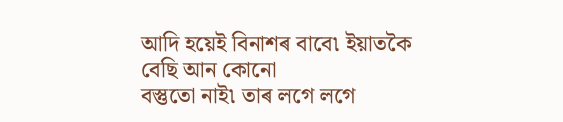আদি হয়েই বিনাশৰ বাবে৷ ইয়াতকৈ বেছি আন কোনো
বস্তুতো নাই৷ তাৰ লগে লগে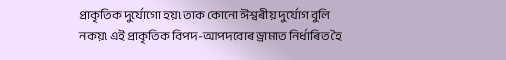প্ৰাকৃতিক দুর্যোগো হয়৷ তাক কোনো ঈশ্বৰীয় দুর্যোগ বুলি
নকয়৷ এই প্ৰাকৃতিক বিপদ-আপদবোৰ ড্ৰামাত নির্ধাৰিত হৈ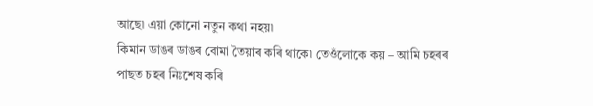আছে৷ এয়া কোনো নতুন কথা নহয়৷
কিমান ডাঙৰ ডাঙৰ বোমা তৈয়াৰ কৰি থাকে৷ তেওঁলোকে কয় – আমি চহৰৰ পাছত চহৰ নিঃশেষ কৰি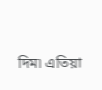দিম৷ এতিয়া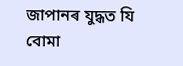জাপানৰ যুদ্ধত যি বোমা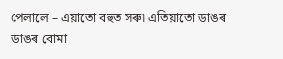পেলালে – এয়াতো বহুত সৰু৷ এতিয়াতো ডাঙৰ ডাঙৰ বোমা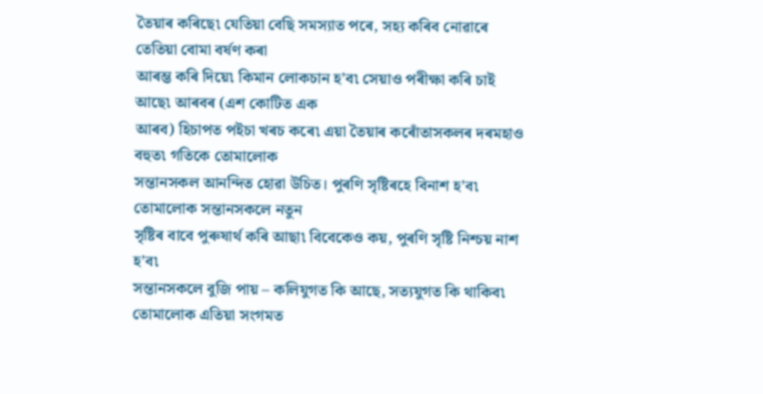তৈয়াৰ কৰিছে৷ যেতিয়া বেছি সমস্যাত পৰে, সহ্য কৰিব নোৱাৰে তেতিয়া বোমা বৰ্ষণ কৰা
আৰম্ভ কৰি দিয়ে৷ কিমান লোকচান হ’ব৷ সেয়াও পৰীক্ষা কৰি চাই আছে৷ আৰবৰ (এশ কোটিত এক
আৰব) হিচাপত পইচা খৰচ কৰে৷ এয়া তৈয়াৰ কৰোঁতাসকলৰ দৰমহাও বহুত৷ গতিকে তোমালোক
সন্তানসকল আনন্দিত হোৱা উচিত। পুৰণি সৃষ্টিৰহে বিনাশ হ’ব৷ তোমালোক সন্তানসকলে নতুন
সৃষ্টিৰ বাবে পুৰুষার্থ কৰি আছা৷ বিবেকেও কয়, পুৰণি সৃষ্টি নিশ্চয় নাশ হ’ব৷
সন্তানসকলে বুজি পায় – কলিযুগত কি আছে, সত্যযুগত কি থাকিব৷ তোমালোক এতিয়া সংগমত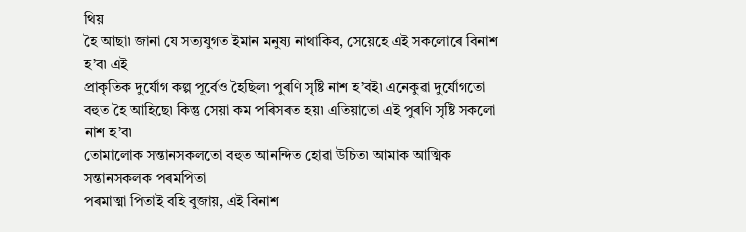থিয়
হৈ আছা৷ জানা যে সত্যযুগত ইমান মনুষ্য নাথাকিব, সেয়েহে এই সকলোৰে বিনাশ হ’ব৷ এই
প্ৰাকৃতিক দুর্যোগ কল্প পূৰ্বেও হৈছিল৷ পুৰণি সৃষ্টি নাশ হ’বই৷ এনেকুৱা দুর্যোগতো
বহুত হৈ আহিছে৷ কিন্তু সেয়া কম পৰিসৰত হয়৷ এতিয়াতো এই পুৰণি সৃষ্টি সকলো নাশ হ’ব৷
তোমালোক সন্তানসকলতো বহুত আনন্দিত হোৱা উচিত৷ আমাক আত্মিক সন্তানসকলক পৰমপিতা
পৰমাত্মা পিতাই বহি বুজায়, এই বিনাশ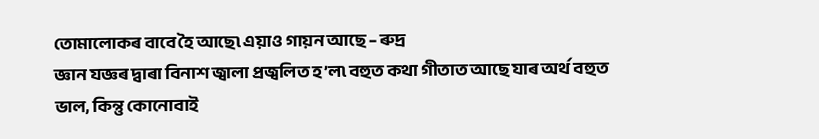তোমালোকৰ বাবে হৈ আছে৷ এয়াও গায়ন আছে – ৰুদ্ৰ
জ্ঞান যজ্ঞৰ দ্বাৰা বিনাশ জ্বালা প্ৰজ্বলিত হ’ল৷ বহুত কথা গীতাত আছে যাৰ অর্থ বহুত
ভাল, কিন্তু কোনোবাই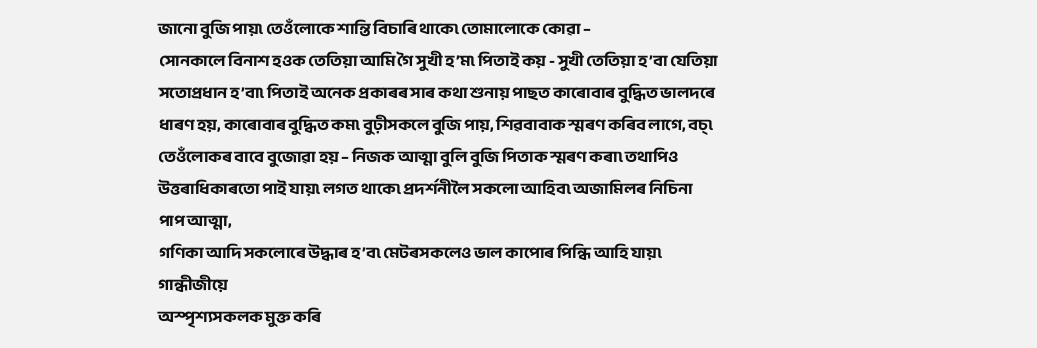জানো বুজি পায়৷ তেওঁলোকে শান্তি বিচাৰি থাকে৷ তোমালোকে কোৱা –
সোনকালে বিনাশ হওক তেতিয়া আমি গৈ সুখী হ’ম৷ পিতাই কয় - সুখী তেতিয়া হ’বা যেতিয়া
সতোপ্ৰধান হ’বা৷ পিতাই অনেক প্ৰকাৰৰ সাৰ কথা শুনায় পাছত কাৰোবাৰ বুদ্ধিত ভালদৰে
ধাৰণ হয়, কাৰোবাৰ বুদ্ধিত কম৷ বুঢ়ীসকলে বুজি পায়, শিৱবাবাক স্মৰণ কৰিব লাগে, বচ্৷
তেওঁলোকৰ বাবে বুজোৱা হয় – নিজক আত্মা বুলি বুজি পিতাক স্মৰণ কৰা৷ তথাপিও
উত্তৰাধিকাৰতো পাই যায়৷ লগত থাকে৷ প্ৰদর্শনীলৈ সকলো আহিব৷ অজামিলৰ নিচিনা পাপ আত্মা,
গণিকা আদি সকলোৰে উদ্ধাৰ হ’ব৷ মেটৰসকলেও ভাল কাপোৰ পিন্ধি আহি যায়৷ গান্ধীজীয়ে
অস্পৃশ্যসকলক মুক্ত কৰি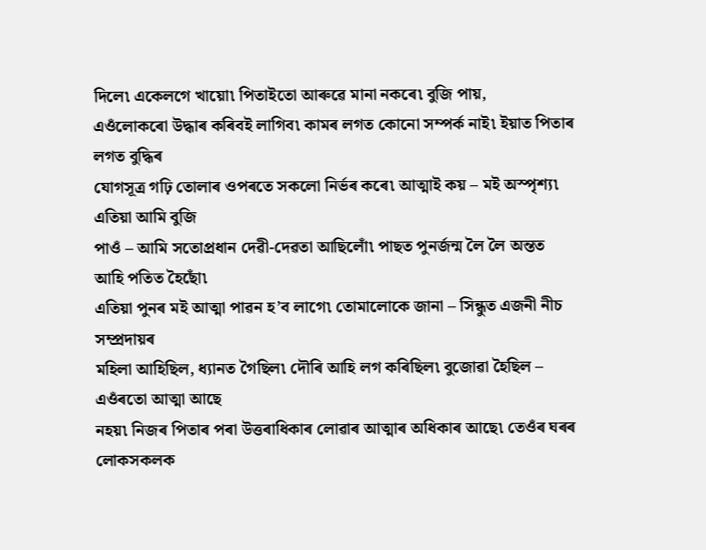দিলে৷ একেলগে খায়ো৷ পিতাইতো আৰুৱে মানা নকৰে৷ বুজি পায়,
এওঁলোকৰো উদ্ধাৰ কৰিবই লাগিব৷ কামৰ লগত কোনো সম্পর্ক নাই৷ ইয়াত পিতাৰ লগত বুদ্ধিৰ
যোগসূত্ৰ গঢ়ি তোলাৰ ওপৰতে সকলো নির্ভৰ কৰে৷ আত্মাই কয় – মই অস্পৃশ্য৷ এতিয়া আমি বুজি
পাওঁ – আমি সতোপ্ৰধান দেৱী-দেৱতা আছিলোঁ৷ পাছত পুনর্জন্ম লৈ লৈ অন্তত আহি পতিত হৈছোঁ৷
এতিয়া পুনৰ মই আত্মা পাৱন হ’ব লাগে৷ তোমালোকে জানা – সিন্ধুত এজনী নীচ সম্প্ৰদায়ৰ
মহিলা আহিছিল, ধ্যানত গৈছিল৷ দৌৰি আহি লগ কৰিছিল৷ বুজোৱা হৈছিল – এওঁৰতো আত্মা আছে
নহয়৷ নিজৰ পিতাৰ পৰা উত্তৰাধিকাৰ লোৱাৰ আত্মাৰ অধিকাৰ আছে৷ তেওঁৰ ঘৰৰ লোকসকলক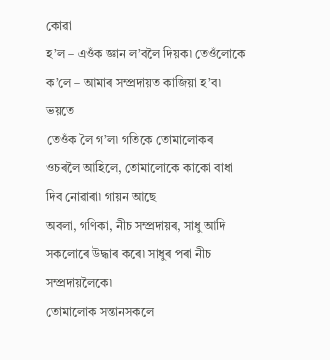কোৱা
হ’ল – এওঁক জ্ঞান ল’বলৈ দিয়ক৷ তেওঁলোকে ক’লে – আমাৰ সম্প্ৰদায়ত কাজিয়া হ’ব৷ ভয়তে
তেওঁক লৈ গ’ল৷ গতিকে তোমালোকৰ ওচৰলৈ আহিলে, তোমালোকে কাকো বাধা দিব নোৱাৰা৷ গায়ন আছে
অবলা, গণিকা, নীচ সম্প্ৰদায়ৰ, সাধু আদি সকলোৰে উদ্ধাৰ কৰে৷ সাধুৰ পৰা নীচ
সম্প্ৰদায়লৈকে৷
তোমালোক সন্তানসকলে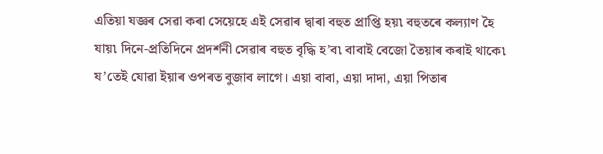এতিয়া যজ্ঞৰ সেৱা কৰা সেয়েহে এই সেৱাৰ দ্বাৰা বহুত প্ৰাপ্তি হয়৷ বহুতৰে কল্যাণ হৈ
যায়৷ দিনে-প্ৰতিদিনে প্ৰদর্শনী সেৱাৰ বহুত বৃদ্ধি হ’ব৷ বাবাই বেজো তৈয়াৰ কৰাই থাকে৷
য’তেই যোৱা ইয়াৰ ওপৰত বুজাব লাগে। এয়া বাবা, এয়া দাদা, এয়া পিতাৰ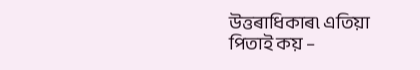উত্তৰাধিকাৰ৷ এতিয়া
পিতাই কয় –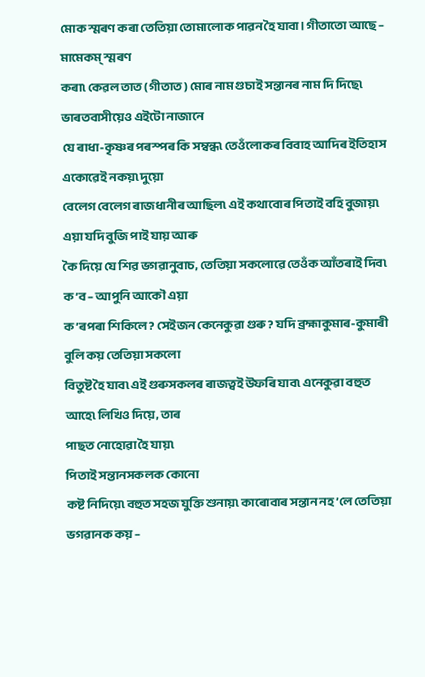মোক স্মৰণ কৰা তেতিয়া তোমালোক পাৱন হৈ যাবা। গীতাতো আছে – মামেকম্ স্মৰণ
কৰা৷ কেৱল তাত (গীতাত) মোৰ নাম গুচাই সন্তানৰ নাম দি দিছে৷ ভাৰতবাসীয়েও এইটো নাজানে
যে ৰাধা-কৃষ্ণৰ পৰস্পৰ কি সম্বন্ধ৷ তেওঁলোকৰ বিবাহ আদিৰ ইতিহাস একোৱেই নকয়৷ দুয়ো
বেলেগ বেলেগ ৰাজধানীৰ আছিল৷ এই কথাবোৰ পিতাই বহি বুজায়৷ এয়া যদি বুজি পাই যায় আৰু
কৈ দিয়ে যে শিৱ ভগৱানুবাচ, তেতিয়া সকলোৱে তেওঁক আঁতৰাই দিব৷ ক’ব – আপুনি আকৌ এয়া
ক’ৰপৰা শিকিলে? সেইজন কেনেকুৱা গুৰু? যদি ব্ৰহ্মাকুমাৰ-কুমাৰী বুলি কয় তেতিয়া সকলো
বিতুষ্ট হৈ যাব৷ এই গুৰুসকলৰ ৰাজত্বই উফৰি যাব৷ এনেকুৱা বহুত আহে৷ লিখিও দিয়ে, তাৰ
পাছত নোহোৱা হৈ যায়৷
পিতাই সন্তানসকলক কোনো
কষ্ট নিদিয়ে৷ বহুত সহজ যুক্তি শুনায়৷ কাৰোবাৰ সন্তান নহ’লে তেতিয়া ভগৱানক কয় –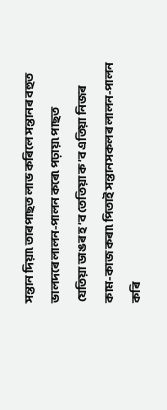সন্তান দিয়া৷ তাৰপাছত লাভ কৰিলে সন্তানৰ বহুত ভালদৰে লালন-পালন কৰে৷ পঢ়ায়৷ পাছত
যেতিয়া ডাঙৰ হ’ব তেতিয়া ক’ব এতিয়া নিজৰ কাম-কাজ কৰা৷ পিতাই সন্তানসকলৰ লালন-পালন কৰি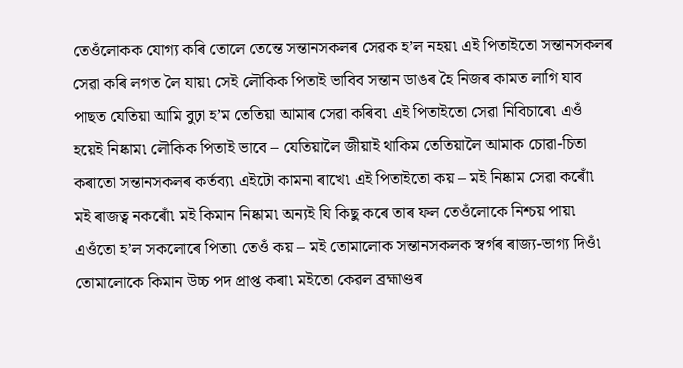তেওঁলোকক যোগ্য কৰি তোলে তেন্তে সন্তানসকলৰ সেৱক হ’ল নহয়৷ এই পিতাইতো সন্তানসকলৰ
সেৱা কৰি লগত লৈ যায়৷ সেই লৌকিক পিতাই ভাবিব সন্তান ডাঙৰ হৈ নিজৰ কামত লাগি যাব
পাছত যেতিয়া আমি বুঢ়া হ’ম তেতিয়া আমাৰ সেৱা কৰিব৷ এই পিতাইতো সেৱা নিবিচাৰে৷ এওঁ
হয়েই নিষ্কাম৷ লৌকিক পিতাই ভাবে – যেতিয়ালৈ জীয়াই থাকিম তেতিয়ালৈ আমাক চোৱা-চিতা
কৰাতো সন্তানসকলৰ কর্তব্য৷ এইটো কামনা ৰাখে৷ এই পিতাইতো কয় – মই নিষ্কাম সেৱা কৰোঁ৷
মই ৰাজত্ব নকৰোঁ৷ মই কিমান নিষ্কাম৷ অন্যই যি কিছু কৰে তাৰ ফল তেওঁলোকে নিশ্চয় পায়৷
এওঁতো হ’ল সকলোৰে পিতা৷ তেওঁ কয় – মই তোমালোক সন্তানসকলক স্বর্গৰ ৰাজ্য-ভাগ্য দিওঁ৷
তোমালোকে কিমান উচ্চ পদ প্ৰাপ্ত কৰা৷ মইতো কেৱল ব্ৰহ্মাণ্ডৰ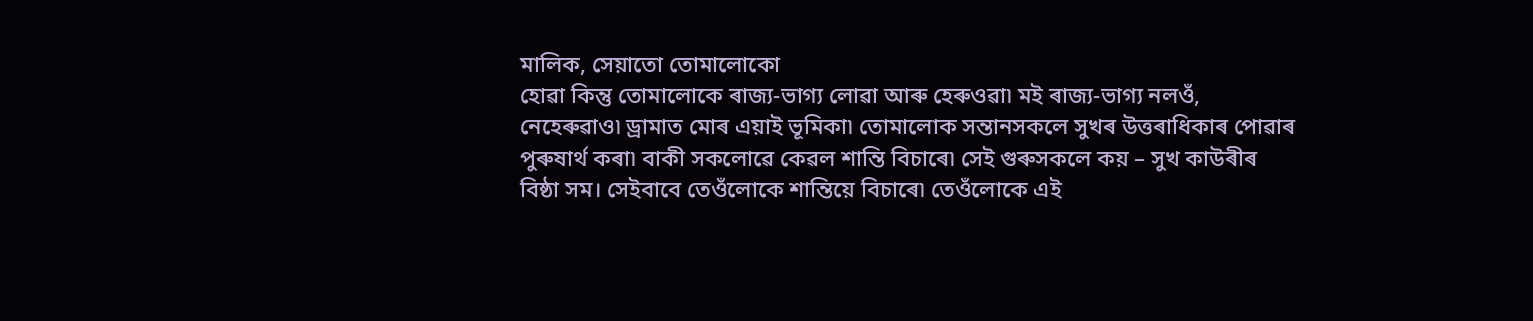মালিক, সেয়াতো তোমালোকো
হোৱা কিন্তু তোমালোকে ৰাজ্য-ভাগ্য লোৱা আৰু হেৰুওৱা৷ মই ৰাজ্য-ভাগ্য নলওঁ,
নেহেৰুৱাও৷ ড্ৰামাত মোৰ এয়াই ভূমিকা৷ তোমালোক সন্তানসকলে সুখৰ উত্তৰাধিকাৰ পোৱাৰ
পুৰুষার্থ কৰা৷ বাকী সকলোৱে কেৱল শান্তি বিচাৰে৷ সেই গুৰুসকলে কয় – সুখ কাউৰীৰ
বিষ্ঠা সম। সেইবাবে তেওঁলোকে শান্তিয়ে বিচাৰে৷ তেওঁলোকে এই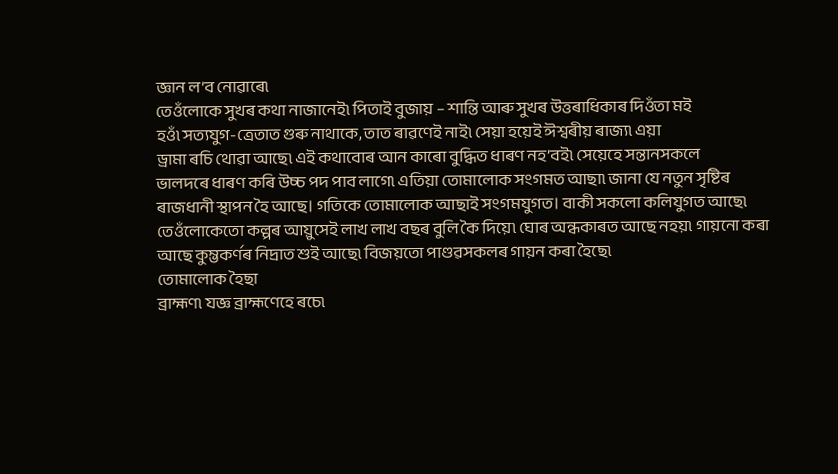জ্ঞান ল’ব নোৱাৰে৷
তেওঁলোকে সুখৰ কথা নাজানেই৷ পিতাই বুজায় – শান্তি আৰু সুখৰ উত্তৰাধিকাৰ দিওঁতা মই
হওঁ৷ সত্যযুগ-ত্ৰেতাত গুৰু নাথাকে, তাত ৰাৱণেই নাই৷ সেয়া হয়েই ঈশ্বৰীয় ৰাজ্য৷ এয়া
ড্ৰামা ৰচি থোৱা আছে৷ এই কথাবোৰ আন কাৰো বুদ্ধিত ধাৰণ নহ’বই৷ সেয়েহে সন্তানসকলে
ভালদৰে ধাৰণ কৰি উচ্চ পদ পাব লাগে৷ এতিয়া তোমালোক সংগমত আছা৷ জানা যে নতুন সৃষ্টিৰ
ৰাজধানী স্থাপন হৈ আছে। গতিকে তোমালোক আছাই সংগমযুগত। বাকী সকলো কলিযুগত আছে৷
তেওঁলোকেতো কল্পৰ আয়ুসেই লাখ লাখ বছৰ বুলি কৈ দিয়ে৷ ঘোৰ অন্ধকাৰত আছে নহয়৷ গায়নো কৰা
আছে কুম্ভকর্ণৰ নিদ্ৰাত শুই আছে৷ বিজয়তো পাণ্ডৱসকলৰ গায়ন কৰা হৈছে৷
তোমালোক হৈছা
ব্ৰাহ্মণ৷ যজ্ঞ ব্ৰাহ্মণেহে ৰচে৷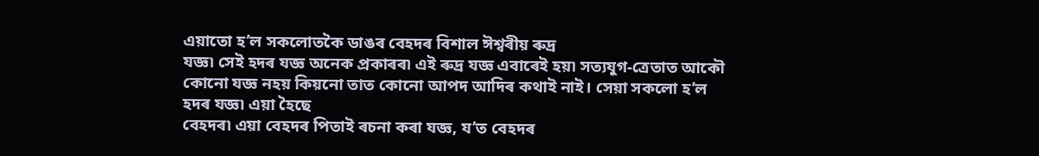এয়াতো হ’ল সকলোতকৈ ডাঙৰ বেহদৰ বিশাল ঈশ্বৰীয় ৰুদ্ৰ
যজ্ঞ৷ সেই হদৰ যজ্ঞ অনেক প্ৰকাৰৰ৷ এই ৰুদ্ৰ যজ্ঞ এবাৰেই হয়৷ সত্যযুগ-ত্ৰেতাত আকৌ
কোনো যজ্ঞ নহয় কিয়নো তাত কোনো আপদ আদিৰ কথাই নাই। সেয়া সকলো হ’ল হদৰ যজ্ঞ৷ এয়া হৈছে
বেহদৰ৷ এয়া বেহদৰ পিতাই ৰচনা কৰা যজ্ঞ, য’ত বেহদৰ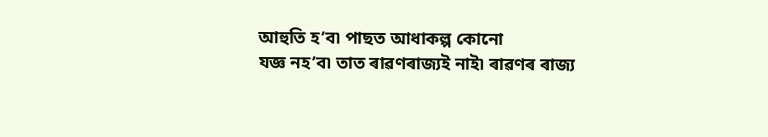আহুতি হ’ব৷ পাছত আধাকল্প কোনো
যজ্ঞ নহ’ব৷ তাত ৰাৱণৰাজ্যই নাই৷ ৰাৱণৰ ৰাজ্য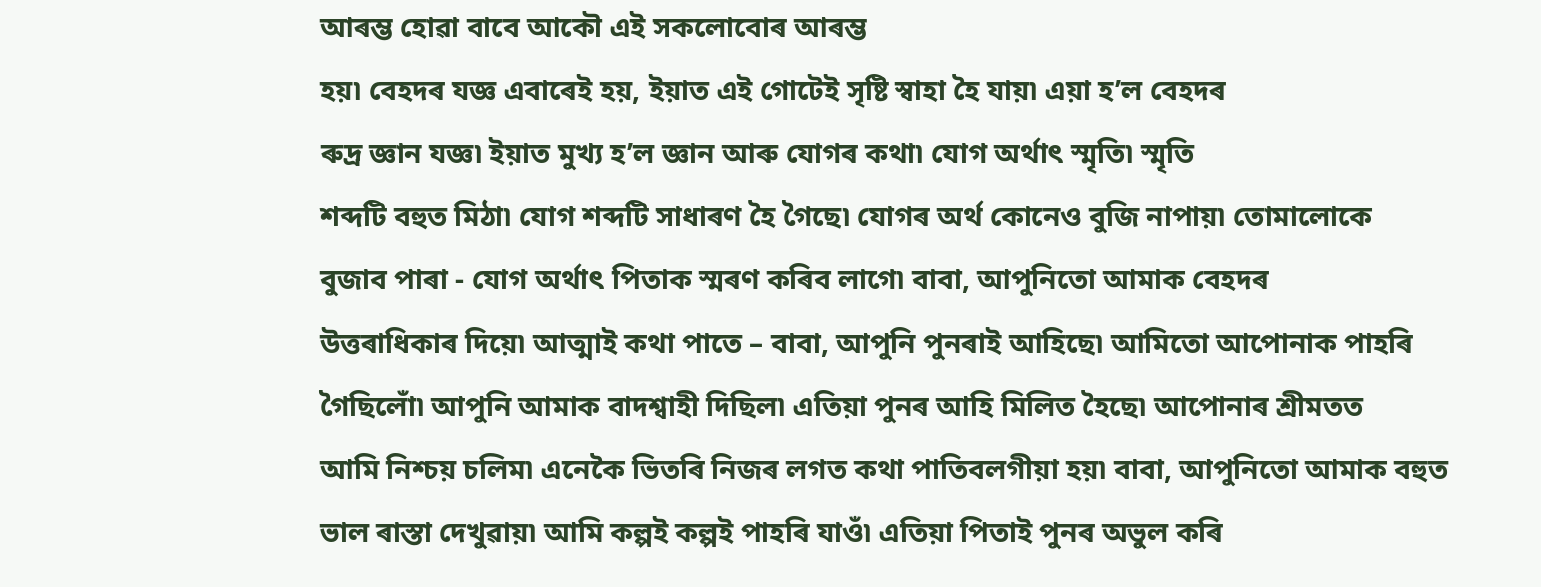আৰম্ভ হোৱা বাবে আকৌ এই সকলোবোৰ আৰম্ভ
হয়৷ বেহদৰ যজ্ঞ এবাৰেই হয়, ইয়াত এই গোটেই সৃষ্টি স্বাহা হৈ যায়৷ এয়া হ’ল বেহদৰ
ৰুদ্ৰ জ্ঞান যজ্ঞ৷ ইয়াত মুখ্য হ’ল জ্ঞান আৰু যোগৰ কথা৷ যোগ অর্থাৎ স্মৃতি৷ স্মৃতি
শব্দটি বহুত মিঠা৷ যোগ শব্দটি সাধাৰণ হৈ গৈছে৷ যোগৰ অর্থ কোনেও বুজি নাপায়৷ তোমালোকে
বুজাব পাৰা - যোগ অর্থাৎ পিতাক স্মৰণ কৰিব লাগে৷ বাবা, আপুনিতো আমাক বেহদৰ
উত্তৰাধিকাৰ দিয়ে৷ আত্মাই কথা পাতে – বাবা, আপুনি পুনৰাই আহিছে৷ আমিতো আপোনাক পাহৰি
গৈছিলোঁ৷ আপুনি আমাক বাদশ্বাহী দিছিল৷ এতিয়া পুনৰ আহি মিলিত হৈছে৷ আপোনাৰ শ্ৰীমতত
আমি নিশ্চয় চলিম৷ এনেকৈ ভিতৰি নিজৰ লগত কথা পাতিবলগীয়া হয়৷ বাবা, আপুনিতো আমাক বহুত
ভাল ৰাস্তা দেখুৱায়৷ আমি কল্পই কল্পই পাহৰি যাওঁ৷ এতিয়া পিতাই পুনৰ অভুল কৰি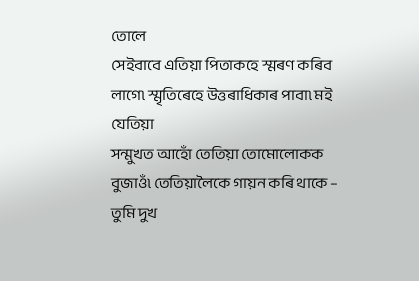তোলে
সেইবাবে এতিয়া পিতাকহে স্মৰণ কৰিব লাগে৷ স্মৃতিৰেহে উত্তৰাধিকাৰ পাবা৷ মই যেতিয়া
সন্মুখত আহোঁ তেতিয়া তোমোলোকক বুজাওঁ৷ তেতিয়ালৈকে গায়ন কৰি থাকে – তুমি দুখ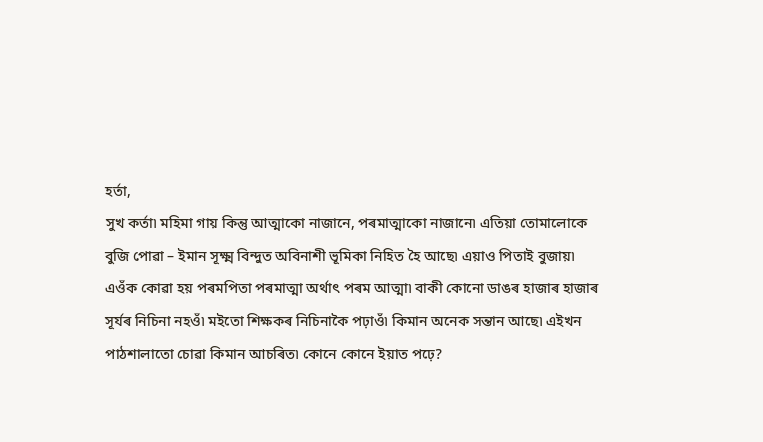হর্তা,
সুখ কর্তা৷ মহিমা গায় কিন্তু আত্মাকো নাজানে, পৰমাত্মাকো নাজানে৷ এতিয়া তোমালোকে
বুজি পোৱা – ইমান সূক্ষ্ম বিন্দুত অবিনাশী ভূমিকা নিহিত হৈ আছে৷ এয়াও পিতাই বুজায়৷
এওঁক কোৱা হয় পৰমপিতা পৰমাত্মা অর্থাৎ পৰম আত্মা৷ বাকী কোনো ডাঙৰ হাজাৰ হাজাৰ
সূর্যৰ নিচিনা নহওঁ৷ মইতো শিক্ষকৰ নিচিনাকৈ পঢ়াওঁ৷ কিমান অনেক সন্তান আছে৷ এইখন
পাঠশালাতো চোৱা কিমান আচৰিত৷ কোনে কোনে ইয়াত পঢ়ে?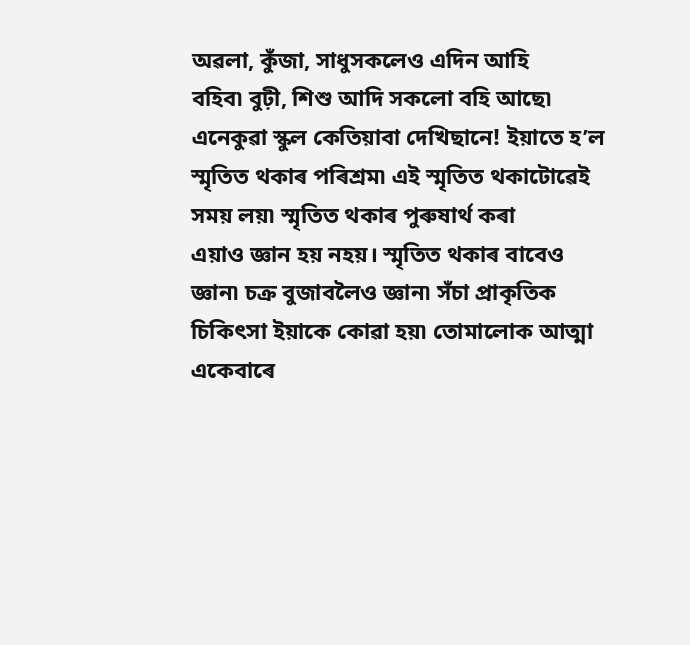অৱলা, কুঁজা, সাধুসকলেও এদিন আহি
বহিব৷ বুঢ়ী, শিশু আদি সকলো বহি আছে৷ এনেকুৱা স্কুল কেতিয়াবা দেখিছানে! ইয়াতে হ’ল
স্মৃতিত থকাৰ পৰিশ্ৰম৷ এই স্মৃতিত থকাটোৱেই সময় লয়৷ স্মৃতিত থকাৰ পুৰুষার্থ কৰা
এয়াও জ্ঞান হয় নহয়। স্মৃতিত থকাৰ বাবেও জ্ঞান৷ চক্ৰ বুজাবলৈও জ্ঞান৷ সঁচা প্ৰাকৃতিক
চিকিৎসা ইয়াকে কোৱা হয়৷ তোমালোক আত্মা একেবাৰে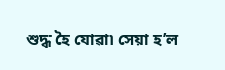শুদ্ধ হৈ যোৱা৷ সেয়া হ’ল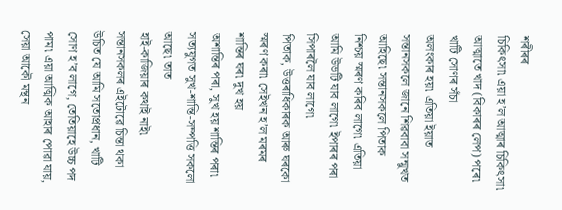শৰীৰৰ
চিকিৎসা৷ এয়া হ’ল আত্মাৰ চিকিৎসা৷ আত্মাতে খাদ (বিকাৰৰ লেপ) পৰে৷ খাটি সোণৰ সঁচা
অলংকাৰ হয়৷ এতিয়া ইয়াত সন্তানসকলে জানে শিৱবাবা সন্মুখত আহিছে৷ সন্তানসকলে পিতাক
নিশ্চয় স্মৰণ কৰিব লাগে৷ এতিয়া আমি উভটি যাব লাগে৷ ইপাৰৰ পৰা সিপাৰলৈ যাব লাগে৷
পিতাক, উত্তৰাধিকাৰক আৰু ঘৰকো স্মৰণ কৰা৷ সেইখন হ’ল মৰমৰ শান্তিৰ ঘৰ৷ দুখ হয়
অশান্তিৰ পৰা, সুখ হয় শান্তিৰ পৰা৷ সত্যযুগত সুখ-শান্তি-সম্পত্তি সকলো আছে৷ তাত
হাই-কাজিয়াৰ কথাই নাই৷ সন্তানসকলৰ এইটোৱে চিন্তা থকা উচিত যে আমি সতোপ্ৰধান, খাটি
সোণ হ’ব লাগে, তেতিয়াহে উচ্চ পদ পাম৷ এয়া আত্মিক আহাৰ পোৱা যায়, সেয়া আকৌ মন্থন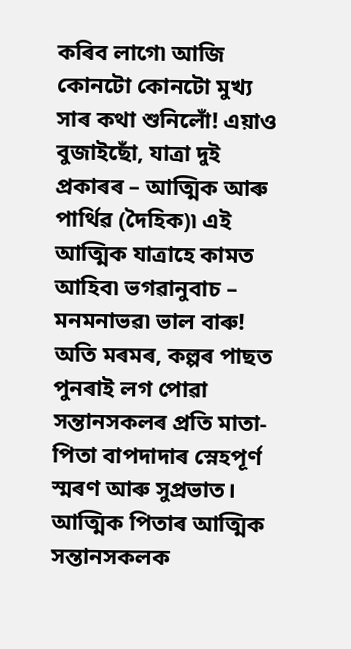কৰিব লাগে৷ আজি কোনটো কোনটো মুখ্য সাৰ কথা শুনিলোঁ! এয়াও বুজাইছোঁ, যাত্ৰা দুই
প্ৰকাৰৰ – আত্মিক আৰু পাৰ্থিৱ (দৈহিক)৷ এই আত্মিক যাত্ৰাহে কামত আহিব৷ ভগৱানুবাচ –
মনমনাভৱ৷ ভাল বাৰু!
অতি মৰমৰ, কল্পৰ পাছত
পুনৰাই লগ পোৱা সন্তানসকলৰ প্ৰতি মাতা-পিতা বাপদাদাৰ স্নেহপূৰ্ণ স্মৰণ আৰু সুপ্ৰভাত।
আত্মিক পিতাৰ আত্মিক সন্তানসকলক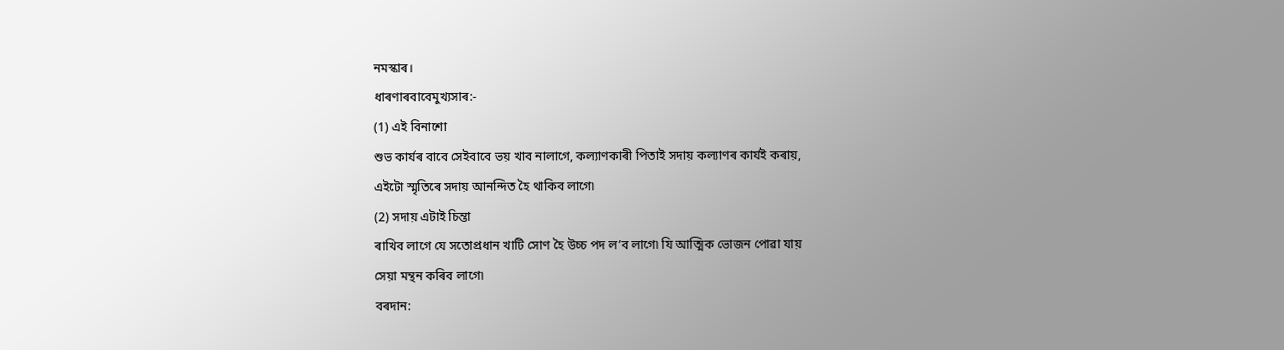নমস্কাৰ।
ধাৰণাৰবাবেমুখ্যসাৰ:-
(1) এই বিনাশো
শুভ কাৰ্যৰ বাবে সেইবাবে ভয় খাব নালাগে, কল্যাণকাৰী পিতাই সদায় কল্যাণৰ কার্যই কৰায়,
এইটো স্মৃতিৰে সদায় আনন্দিত হৈ থাকিব লাগে৷
(2) সদায় এটাই চিন্তা
ৰাখিব লাগে যে সতোপ্ৰধান খাটি সোণ হৈ উচ্চ পদ ল’ব লাগে৷ যি আত্মিক ভোজন পোৱা যায়
সেয়া মন্থন কৰিব লাগে৷
বৰদান: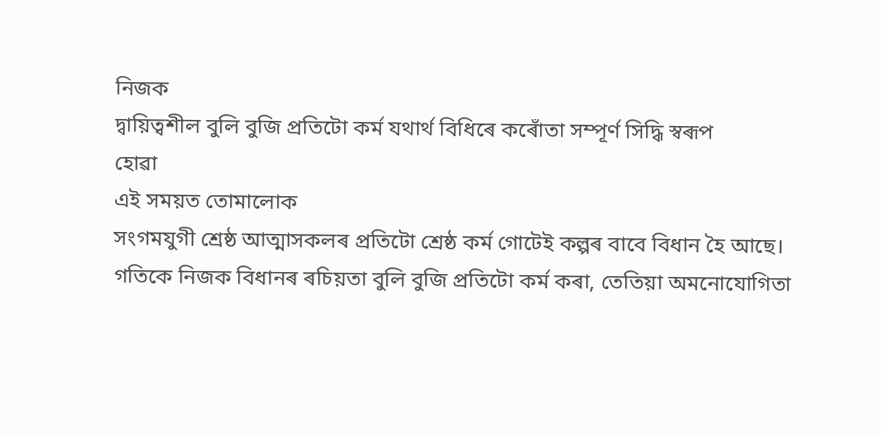নিজক
দ্বায়িত্বশীল বুলি বুজি প্ৰতিটো কৰ্ম যথাৰ্থ বিধিৰে কৰোঁতা সম্পূৰ্ণ সিদ্ধি স্বৰূপ
হোৱা
এই সময়ত তোমালোক
সংগমযুগী শ্ৰেষ্ঠ আত্মাসকলৰ প্ৰতিটো শ্ৰেষ্ঠ কৰ্ম গোটেই কল্পৰ বাবে বিধান হৈ আছে।
গতিকে নিজক বিধানৰ ৰচিয়তা বুলি বুজি প্ৰতিটো কৰ্ম কৰা, তেতিয়া অমনোযোগিতা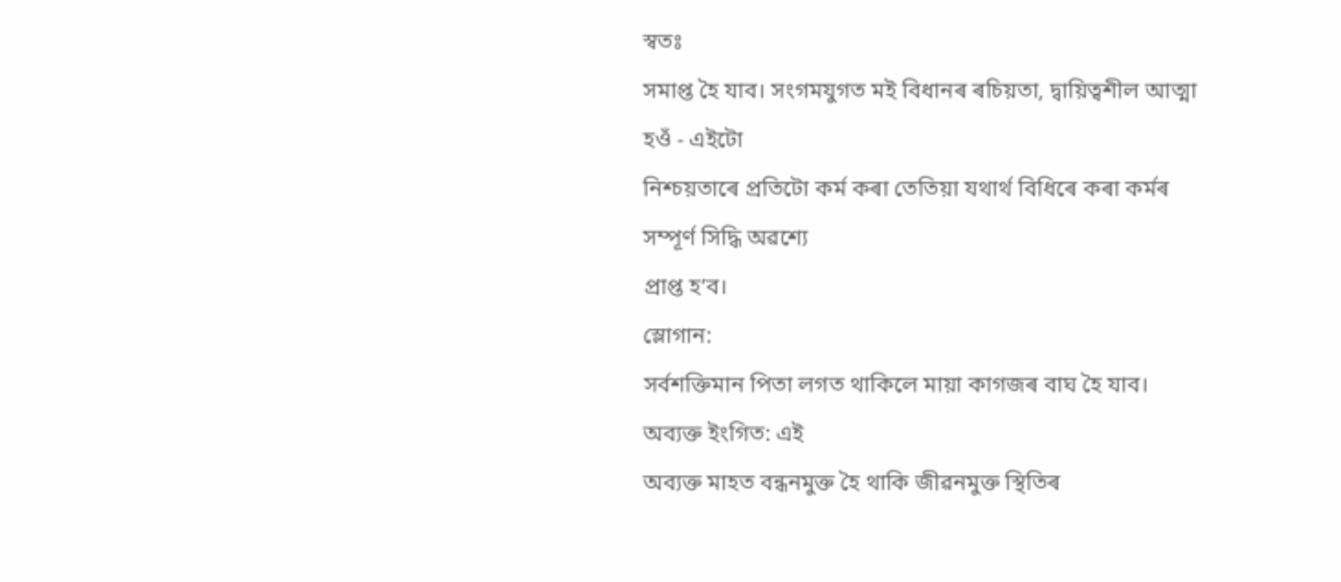স্বতঃ
সমাপ্ত হৈ যাব। সংগমযুগত মই বিধানৰ ৰচিয়তা, দ্বায়িত্বশীল আত্মা হওঁ - এইটো
নিশ্চয়তাৰে প্ৰতিটো কৰ্ম কৰা তেতিয়া যথাৰ্থ বিধিৰে কৰা কৰ্মৰ সম্পূৰ্ণ সিদ্ধি অৱশ্যে
প্ৰাপ্ত হ’ব।
স্লোগান:
সৰ্বশক্তিমান পিতা লগত থাকিলে মায়া কাগজৰ বাঘ হৈ যাব।
অব্যক্ত ইংগিত: এই
অব্যক্ত মাহত বন্ধনমুক্ত হৈ থাকি জীৱনমুক্ত স্থিতিৰ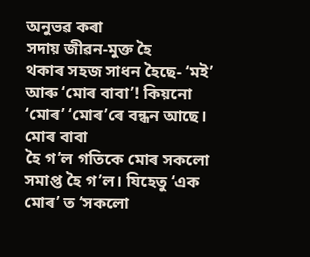অনুভৱ কৰা
সদায় জীৱন-মুক্ত হৈ
থকাৰ সহজ সাধন হৈছে- ‘মই’ আৰু ‘মোৰ বাবা’! কিয়নো ‘মোৰ’ ‘মোৰ’ৰে বন্ধন আছে। মোৰ বাবা
হৈ গ’ল গতিকে মোৰ সকলো সমাপ্ত হৈ গ’ল। যিহেতু ‘এক মোৰ’ ত ‘সকলো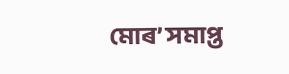মোৰ’ সমাপ্ত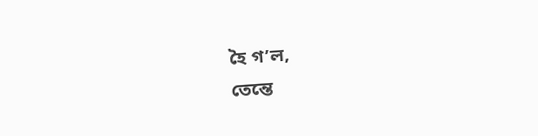হৈ গ’ল,
তেন্তে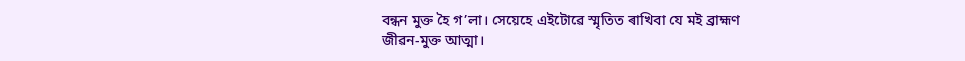বন্ধন মুক্ত হৈ গ’লা। সেয়েহে এইটোৱে স্মৃতিত ৰাখিবা যে মই ব্ৰাহ্মণ
জীৱন-মুক্ত আত্মা।